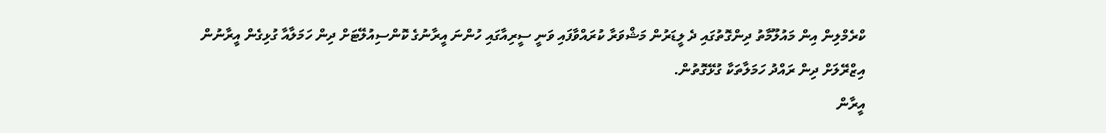ކްރެމްލިން އިން މައުލޫމާތު ދިންގޮތުގައި ދެ ލީޑަރުން މަޝްވަރާ ކުރައްވާފައި ވަނީ ސީރިއާގައި ހުންނަ އީރާނުގެ ކޮންސިއުލޭޓަށް ދިން ހަމަލާއާ ގުޅިގެން އީރާނުން އިޒްރޭލަށް ދިން ރައްދު ހަމަލާތަކާ ގުޅޭގޮތުން.
އީރާން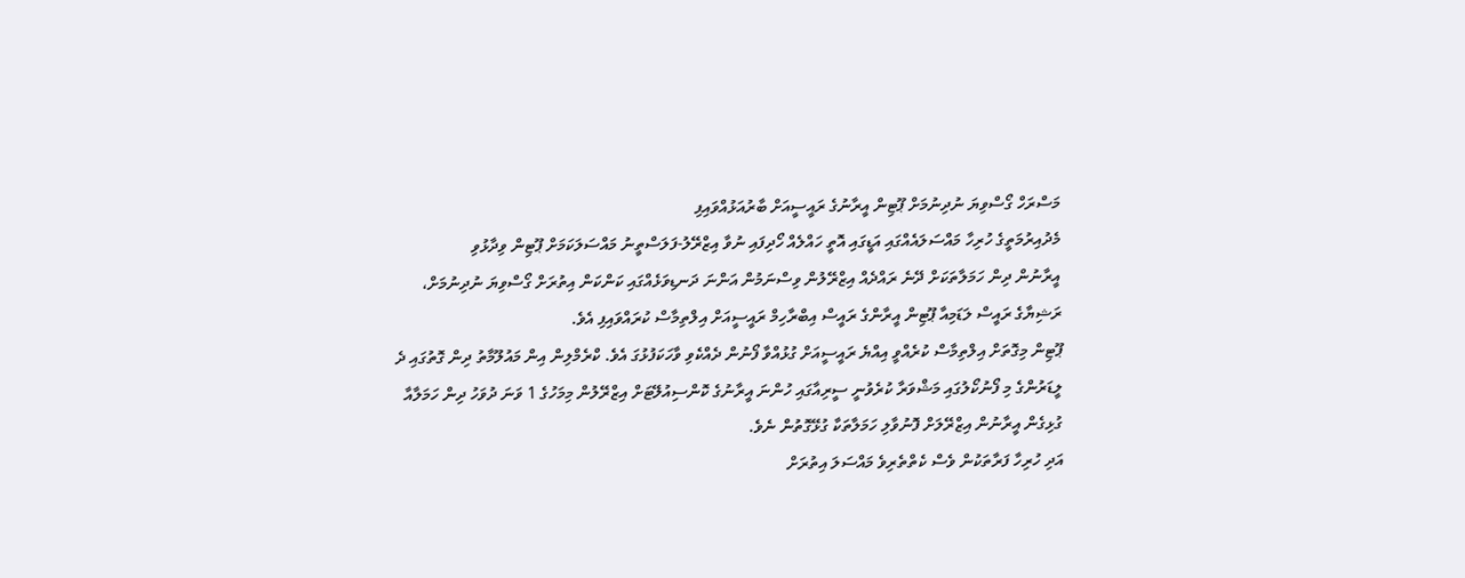މަސްރަހް ގޯސްވިޔަ ނުދިނުމަށް ޕޫޓިން އީރާނުގެ ރައީސީއަށް ބާރުއަޅުއްވައިފި
މެދުއިރުމަތީގެ ހުރިހާ މައްސަލައެއްގައި އަޑީގައި އޮތީ ހައްލެއް ހޯދިފައި ނުވާ އިޒްރޭލު-ފަލަސްތީނު މައްސަލަކަމަށް ޕޫޓިން ވިދާޅުވި
އީރާނުން ދިން ހަމަލާތަކަށް ދޭނެ ރައްދެއް އިޒްރޭލުން ވިސްނަމުން އަންނަ ދަނޑިވަޅެއްގައި ކަންކަން އިތުރަށް ގޯސްވިޔަ ނުދިނުމަށް، ރަޝިޔާގެ ރައީސް ލަޑަމިއާ ޕޫޓިން އީރާންގެ ރައީސް އިބްރާހިމް ރައީސީއަށް އިލްތިމާސް ކުރައްވައިފި އެވެ.
ޕޫޓިން މިގޮތަށް އިލްތިމާސް ކުރެއްވީ އިއްޔެ ރައީސީއަށް ގުޅުއްވާ ފޯނުން ދެއްކެވި ވާހަކަފުޅުގަ އެވެ. ކްރެމްލިން އިން މައުލޫމާތު ދިން ގޮތުގައި ދެ ލީޑަރުންގެ މި ފޯނުކޯލުގައި މަޝްވަރާ ކުރެވުނީ ސީރިއާގައި ހުންނަ އީރާނުގެ ކޮންސިއުލޭޓަށް އިޒްރޭލުން މިމަހުގެ 1 ވަނަ ދުވަހު ދިން ހަމަލާއާ ގުޅިގެން އީރާނުން އިޒްރޭލަށް ފޮނުވާލި ހަމަލާތަކާ ގުޅޭގޮތުން ނެވެ.
އަދި ހުރިހާ ފަރާތަކުން ވެސް ކެތްތެރިވެ މައްސަލަ އިތުރަށް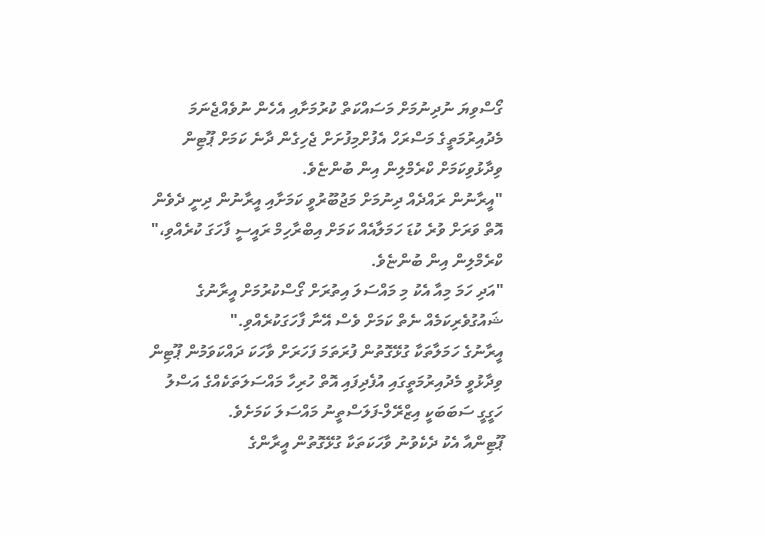ގޯސްވިޔަ ނުދިނުމަށް މަސައްކަތް ކުރުމަށާއި އެހެން ނުވެއްޖެނަމަ މެދުއިރުމަތީގެ މަސްރަހް އެފުށްމިފުށަށް ޖެހިގެން ދާނެ ކަމަށް ޕޫޓިން ވިދާޅުވިކަމަށް ކްރެމްލިން އިން ބުންޏެވެ.
"އީރާނުން ރައްދެއް ދިނުމަށް މަޖުބޫރުވީ ކަމަށާއި އީރާނުން ދިނީ ދެވެން އޮތް ވަރަށް ވުރެ ކުޑަ ހަމަލާއެއް ކަމަށް އިބްރާހިމް ރައީސީ ފާހަގަ ކުރެއްވި،" ކްރެމްލިން އިން ބުންޏެވެ.
"އަދި ހަމަ މިއާ އެކު މި މައްސަލަ އިތުރަށް ގޯސްކުރުމަށް އީރާނުގެ ޝައުގުވެރިކަމެއް ނެތް ކަމަށް ވެސް އޭނާ ފާހަގަކުރެއްވި."
އީރާނުގެ ހަމަލާތަކާ ގުޅޭގޮތުން ފުރަތަމަ ފަހަރަށް ވާހަކަ ދައްކަވަމުން ޕޫޓިން ވިދާޅުވީ މެދުއިރުމަތީގައި އުފެދިފައި އޮތް ހުރިހާ މައްސަލަތަކެއްގެ އަސްލު ހަގީގީ ސަބަބަކީ އިޒްރޭލް-ފަލަސްތީނު މައްސަލަ ކަމަށެވެ.
ޕޫޓިންއާ އެކު ދެކެވުނު ވާހަކަތަކާ ގުޅޭގޮތުން އީރާންގެ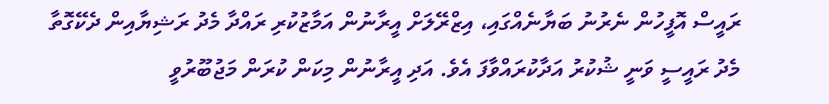ރައީސް އޮފީހުން ނެރުނު ބަޔާނެއްގައި، އިޒްރޭލަށް އީރާނުން އަމާޒުކުރި ރައްދާ މެދު ރަޝިޔާއިން ދެކޭގޮތާ މެދު ރައީސީ ވަނީ ޝުކުރު އަދާކުރައްވާފަ އެވެ. އަދި އީރާނުން މިކަން ކުރަން މަޖުބޫރުވީ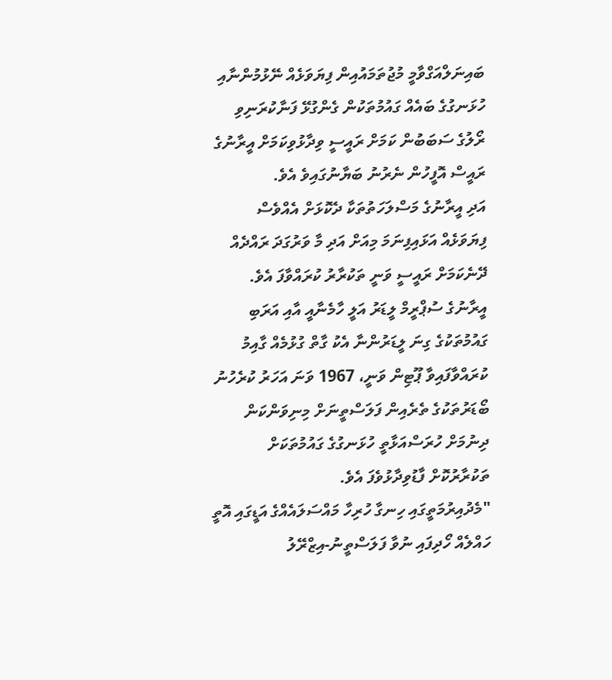ބައިނަލްއަގްވާމީ މުޖުތަމައުއިން ފިޔަވަޅެއް ނޭޅުމުންނާއި ހުޅަނގުގެ ބައެއް ގައުމުތަކުން ގެންގުޅޭ ފަނާކުރަނިވި ރޯލުގެ ސަބަބުން ކަމަށް ރައީސީ ވިދާޅުވިކަމަށް އީރާނުގެ ރައީސް އޮފީހުން ނެރުނު ބަޔާނުގައިވެ އެވެ.
އަދި އީރާނުގެ މަސްލަހަތުތަކާ ދެކޮޅަށް އެއްވެސް ފިޔަވަޅެއް އަޅައިފިނަމަ މިއަށް އަދި މާ ވަރުގަދަ ރައްދެއް ދޭނެކަމަށް ރައީސީ ވަނީ ތަކުރާރު ކުރައްވާފަ އެވެ.
އީރާނުގެ ސުޕްރީމް ލީޑަރު އަލީ ހާމެނާއީ އާއި އަރަބި ގައުމުތަކުގެ ގިނަ ލީޑަރުންނާ އެކު ގާތް ގުޅުމެއް ގާއިމު ކުރައްވާފައިވާ ޕޫޓިން ވަނީ، 1967 ވަނަ އަހަރު ކުރެހުނު ބޯޑަރުތަކުގެ ތެރެއިން ފަލަސްތީނަށް މިނިވަންކަން ދިނުމަށް ހުރަސްއަޅާތީ ހުޅަނގުގެ ގައުމުތަކަށް ތަކުރާރުކޮށް ފާޑުވިދާޅުވެފަ އެވެ.
"މެދުއިރުމަތީގައި ހިނގާ ހުރިހާ މައްސަލައެއްގެ އަޑީގައި އޮތީ ހައްލެއް ހޯދިފައި ނުވާ ފަލަސްތީނު-އިޒްރޭލު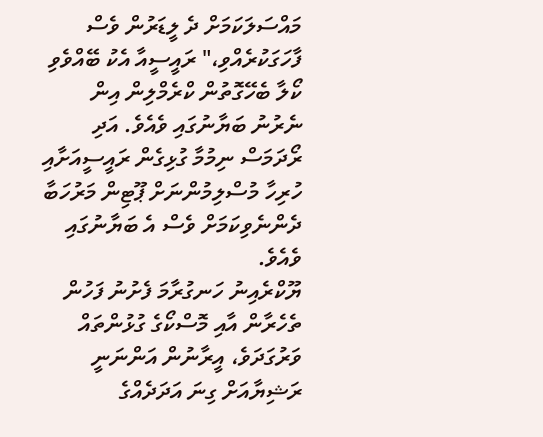މައްސަލަކަމަށް ދެ ލީޑަރުން ވެސް ފާހަގަކުރެއްވި،" ރައީސީއާ އެކު ބޭއްވެވި ކޯލާ ބެހޭގޮތުން ކްރެމްލިން އިން ނެރުނު ބަޔާނުގައި ވެއެވެ. އަދި ރޯދަމަސް ނިމުމާ ގުޅިގެން ރައީސީއަށާއި ހުރިހާ މުސްލިމުންނަށް ޕޫޓިން މަރުހަބާ ދެންނެވިކަމަށް ވެސް އެ ބަޔާނުގައި ވެއެވެ.
ޔޫކްރެއިނު ހަނގުރާމަ ފެށުނު ފަހުން ތެހެރާން އާއި މޮސްކޯގެ ގުޅުންތައް ވަރުގަދަވެ، އީރާނުން އަންނަނީ ރަޝިޔާއަށް ގިނަ އަދަދެއްގެ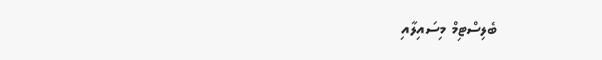ބެލިސްޓިމް މިސައިލާއި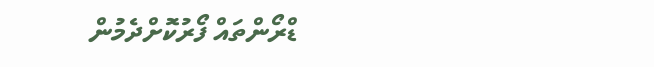ޑްރޯންތައް ފޯރުކޮށްދެމުން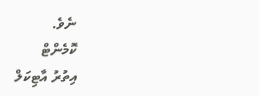ނެވެ.
ކޮމެންޓް
އިތުރު އާޓިކަލް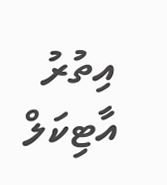އިތުރު އާޓިކަލް